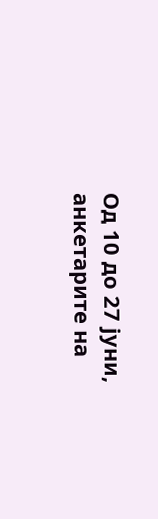Од 10 до 27 јуни, анкетарите на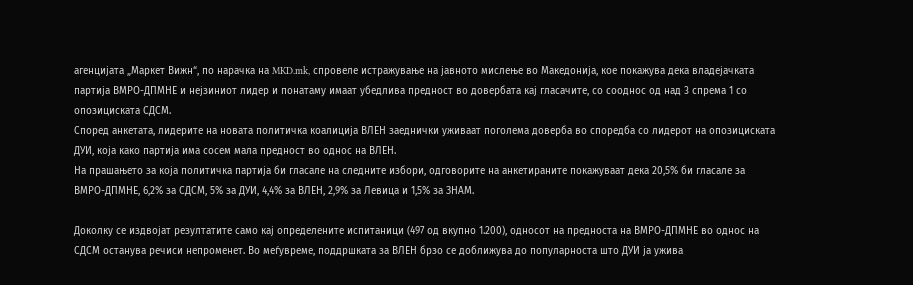агенцијата „Маркет Вижн“, по нарачка на MKD.mk, спровеле истражување на јавното мислење во Македонија, кое покажува дека владејачката партија ВМРО-ДПМНЕ и нејзиниот лидер и понатаму имаат убедлива предност во довербата кај гласачите, со сооднос од над 3 спрема 1 со опозициската СДСМ.
Според анкетата, лидерите на новата политичка коалиција ВЛЕН заеднички уживаат поголема доверба во споредба со лидерот на опозициската ДУИ, која како партија има сосем мала предност во однос на ВЛЕН.
На прашањето за која политичка партија би гласале на следните избори, одговорите на анкетираните покажуваат дека 20,5% би гласале за ВМРО-ДПМНЕ, 6,2% за СДСМ, 5% за ДУИ, 4,4% за ВЛЕН, 2,9% за Левица и 1,5% за ЗНАМ.

Доколку се издвојат резултатите само кај определените испитаници (497 од вкупно 1.200), односот на предноста на ВМРО-ДПМНЕ во однос на СДСМ останува речиси непроменет. Во меѓувреме, поддршката за ВЛЕН брзо се доближува до популарноста што ДУИ ја ужива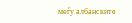меѓу албанските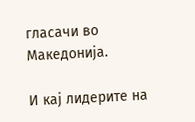гласачи во Македонија.

И кај лидерите на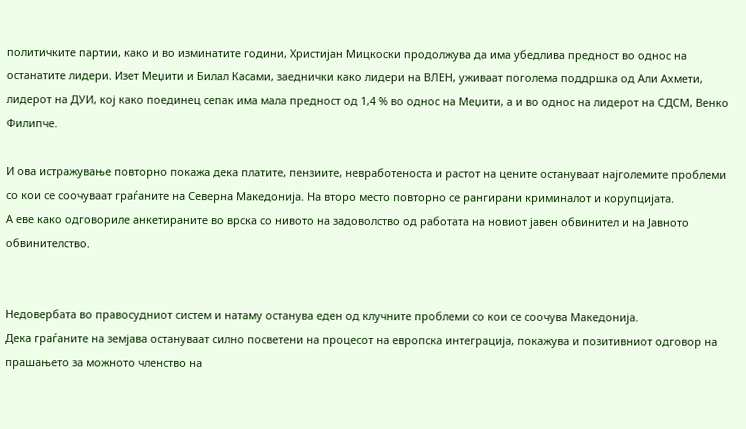политичките партии, како и во изминатите години, Христијан Мицкоски продолжува да има убедлива предност во однос на останатите лидери. Изет Меџити и Билал Касами, заеднички како лидери на ВЛЕН, уживаат поголема поддршка од Али Ахмети, лидерот на ДУИ, кој како поединец сепак има мала предност од 1,4 % во однос на Меџити, а и во однос на лидерот на СДСМ, Венко Филипче.

И ова истражување повторно покажа дека платите, пензиите, невработеноста и растот на цените остануваат најголемите проблеми со кои се соочуваат граѓаните на Северна Македонија. На второ место повторно се рангирани криминалот и корупцијата.
А еве како одговориле анкетираните во врска со нивото на задоволство од работата на новиот јавен обвинител и на Јавното обвинителство.


Недовербата во правосудниот систем и натаму останува еден од клучните проблеми со кои се соочува Македонија.
Дека граѓаните на земјава остануваат силно посветени на процесот на европска интеграција, покажува и позитивниот одговор на прашањето за можното членство на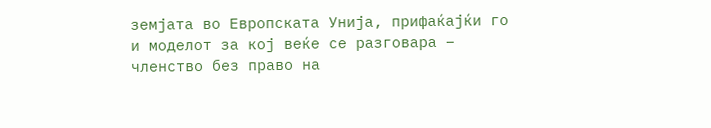земјата во Европската Унија, прифаќајќи го и моделот за кој веќе се разговара – членство без право на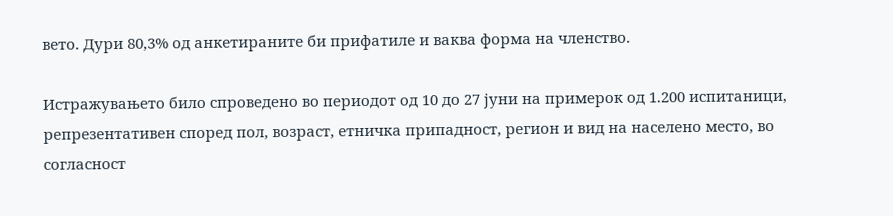вето. Дури 80,3% од анкетираните би прифатиле и ваква форма на членство.

Истражувањето било спроведено во периодот од 10 до 27 јуни на примерок од 1.200 испитаници, репрезентативен според пол, возраст, етничка припадност, регион и вид на населено место, во согласност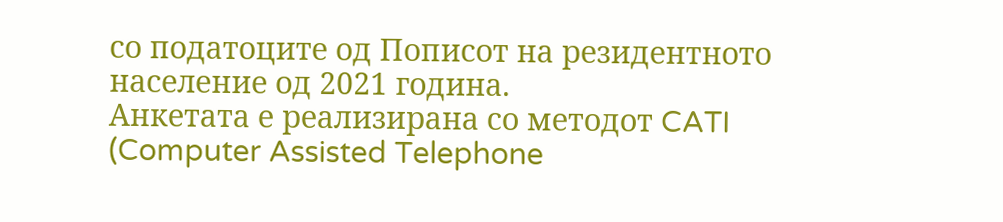со податоците од Пописот на резидентното население од 2021 година.
Анкетата е реализирана со методот CATI (Computer Assisted Telephone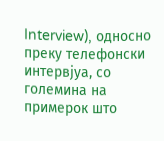Interview), односно преку телефонски интервјуа, со големина на примерок што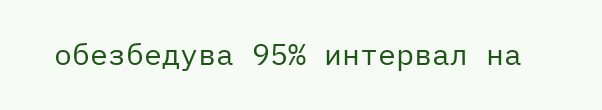обезбедува 95% интервал на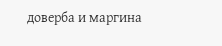доверба и маргина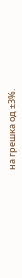на грешка од ±3%.